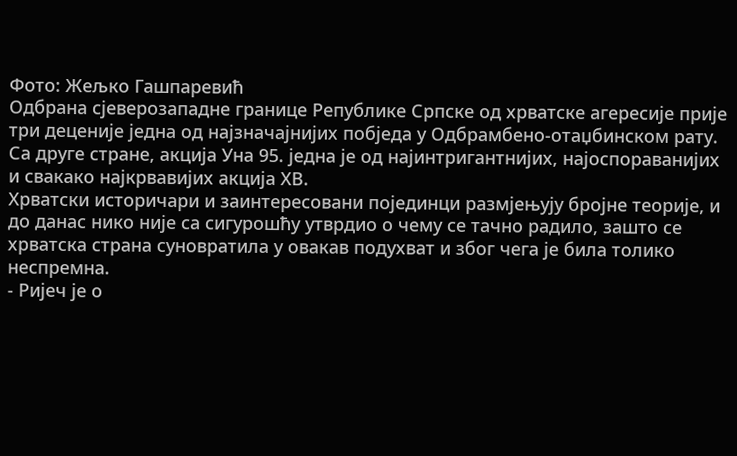Фото: Жељко Гашпаревић
Одбрана сјеверозападне границе Републике Српске од хрватске агересије прије три деценије једна од најзначајнијих побједа у Одбрамбено-отаџбинском рату. Са друге стране, акција Уна 95. једна је од најинтригантнијих, најоспораванијих и свакако најкрвавијих акција ХВ.
Хрватски историчари и заинтересовани појединци размјењују бројне теорије, и до данас нико није са сигурошћу утврдио о чему се тачно радило, зашто се хрватска страна суновратила у овакав подухват и због чега је била толико неспремна.
- Ријеч је о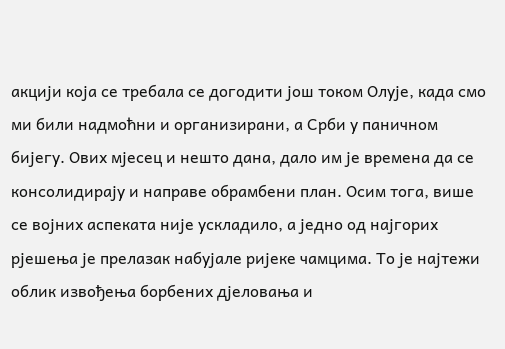акцији која се требала се догодити још током Олује, када смо ми били надмоћни и организирани, а Срби у паничном бијегу. Ових мјесец и нешто дана, дало им је времена да се консолидирају и направе обрамбени план. Осим тога, више се војних аспеката није ускладило, а једно од најгорих рјешења је прелазак набујале ријеке чамцима. То је најтежи облик извођења борбених дјеловања и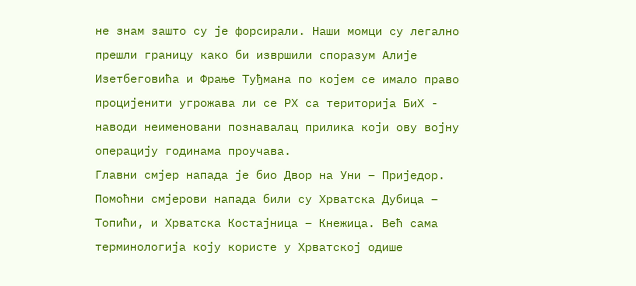не знам зашто су је форсирали. Наши момци су легално прешли границу како би извршили споразум Алије Изетбеговића и Фрање Туђмана по којем се имало право процијенити угрожава ли се РХ са територија БиХ - наводи неименовани познавалац прилика који ову војну операцију годинама проучава.
Главни смјер напада је био Двор на Уни – Приједор. Помоћни смјерови напада били су Хрватска Дубица – Топићи, и Хрватска Костајница – Кнежица. Већ сама терминологија коју користе у Хрватској одише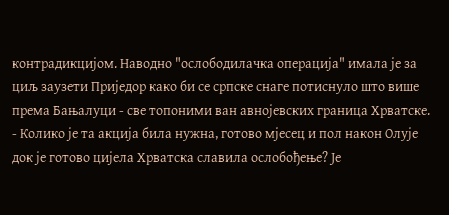контрадикцијом. Наводно "ослободилачка операција" имала је за циљ заузети Приједор како би се српске снаге потиснуло што више према Бањалуци - све топоними ван авнојевских граница Хрватске.
- Колико је та акција била нужна, готово мјесец и пол након Олује док је готово цијела Хрватска славила ослобођење? Је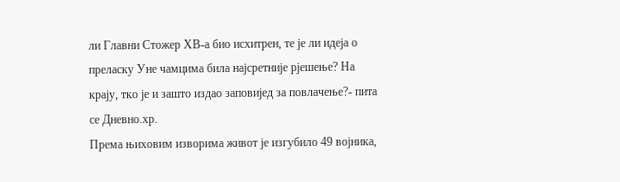ли Главни Стожер ХВ-а био исхитрен, те је ли идеја о преласку Уне чамцима била најсретније рјешење? На крају, тко је и зашто издао заповијед за повлачење?- пита се Дневно.хр.
Према њиховим изворима живот је изгубило 49 војника,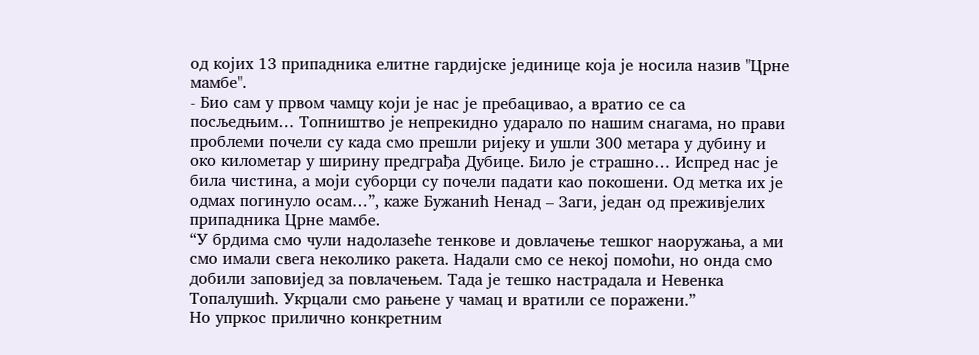од којих 13 припадника елитне гардијске јединице која је носила назив "Црне мамбе".
- Био сам у првом чамцу који је нас је пребацивао, а вратио се са посљедњим… Топништво је непрекидно ударало по нашим снагама, но прави проблеми почели су када смо прешли ријеку и ушли 300 метара у дубину и око километар у ширину предграђа Дубице. Било је страшно… Испред нас је била чистина, а моји суборци су почели падати као покошени. Од метка их је одмах погинуло осам…”, каже Бужанић Ненад – Заги, један од преживјелих припадника Црне мамбе.
“У брдима смо чули надолазеће тенкове и довлачење тешког наоружања, а ми смо имали свега неколико ракета. Надали смо се некој помоћи, но онда смо добили заповијед за повлачењем. Тада је тешко настрадала и Невенка Топалушић. Укрцали смо рањене у чамац и вратили се поражени.”
Но упркос прилично конкретним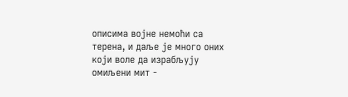описима војне немоћи са терена, и даље је много оних који воле да израбљују омиљени мит -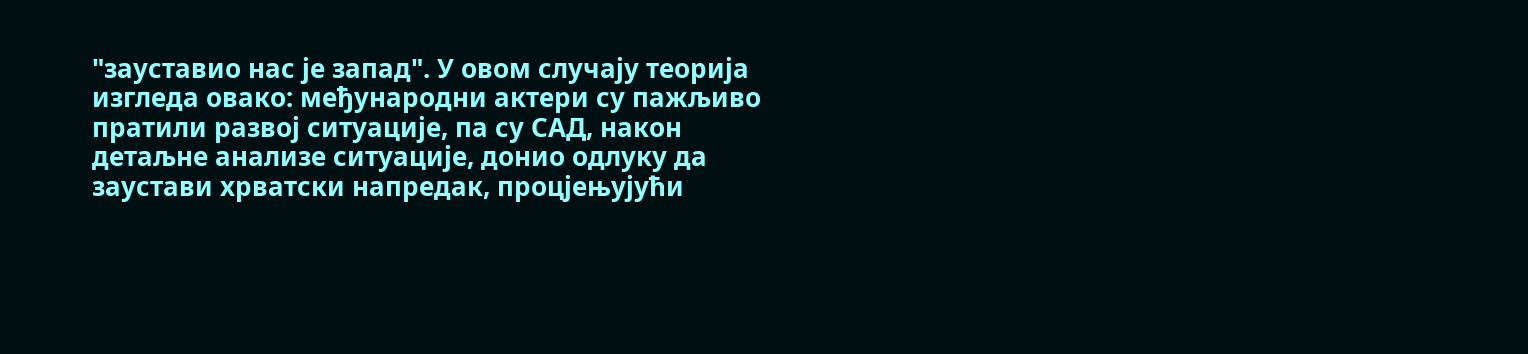"зауставио нас је запад". У овом случају теорија изгледа овако: међународни актери су пажљиво пратили развој ситуације, па су САД, након детаљне анализе ситуације, донио одлуку да заустави хрватски напредак, процјењујући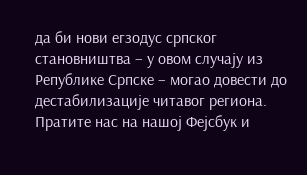да би нови егзодус српског становништва – у овом случају из Републике Српске – могао довести до дестабилизације читавог региона.
Пратите нас на нашој Фејсбук и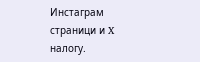Инстаграм страници и X налогу.